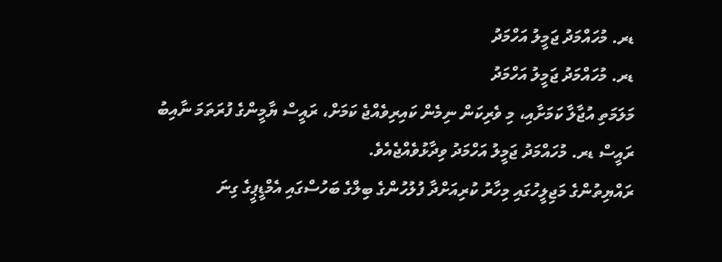ޑރ. މުހައްމަދު ޖަމީލު އަހްމަދު
ޑރ. މުހައްމަދު ޖަމީލު އަހްމަދު
މަލަމަތި އުޖާލާ ކަމަށާއި، މި ވެރިކަން ނިމެން ކައިރިވެއްޖެ ކަމަށް، ރައީސް ޔާމީންގެ ފުރަތަމަ ނާއިބު ރައީސް ޑރ. މުހައްމަދު ޖަމީލު އަހްމަދު ވިދާޅުވެއްޖެއެވެ.
ރައްޔިތުންގެ މަޖިލީހުގައި މިހާރު ކުރިއަށްދާ ފުލުހުންގެ ބިލްގެ ބަހުސްގައި އެމްޑީޕީގެ ގިނަ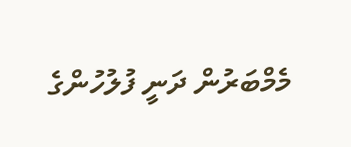މެމްބަރުން ދަނީ ފުލުހުންގެ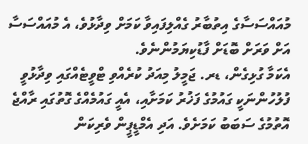މުއައްސަސާގެ އިތުބާރު ގެއްލިފައިވާ ކަމަށް ވިދާޅުވެ، އެ މުއައްސަސާ އަށް ވަރަށް ބޮޑަށް ފާޑުކިޔަމުންނެވެ.
އެކަމާ ގުޅިގެން، ޑރ. ޖަމީލު މިއަދު ކުރެއްވި ޓްވީޓެއްގައި ވިދާޅުވީ ފުލުހުންނަކީ ގައުމުގެ ފަޚުރު ކަމަށާއި، އެއީ ގައުމެއްގެ ގޮތުގައި ރާއްޖެ އޮތުމުގެ ސަބަބު ކަމަށެވެ. އަދި އެމްޑީޕީން ވެރިކަން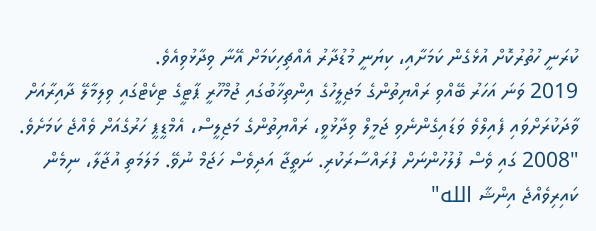ކުރަނީ ހުތުރުކޮށް އުޅެގެން ކަމަށާއި، ކިޔަނީ މުޑުދާރު އެއްޗިހިކަމަށް އޭނާ ވިދާޅުވިއެވެ.
2019 ވަނަ އަހަރު ބޭއްވި ރައްޔިތުންގެ މަޖިލީހުގެ އިންތިޚާބުގައި ޖުމްހޫރީ ޕާޓީގެ ޓިކެޓްގައި ވިލިމާލޭ ދާއިރާއަށް ވާދަކުރަށްވައި ފެއިލްވެ ވަޑައިގެންނެވި ޖަމީލް ވިދާޅުވީ، ރައްޔިތުންގެ މަޖިލީސް، އެމްޑީޕީ ހަރުގެއަށް ވެއްޖެ ކަމަށެވެ.
"2008 ގައި ވެސް ފުލުހުންނަށް ފުރައްސާރަކުރި. ނަތީޖާ އަދިވެސް ހަޖަމް ނުވޭ. މަލަމަތި އުޖާލާ، ނިމެން ކައިރިވެއްޖެ އިންޝާ الله"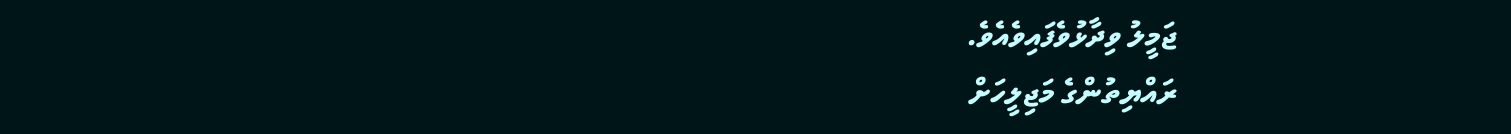ޖަމީލު ވިދާޅުވެފައިވެއެވެ.
ރައްޔިތުންގެ މަޖިލީހަށް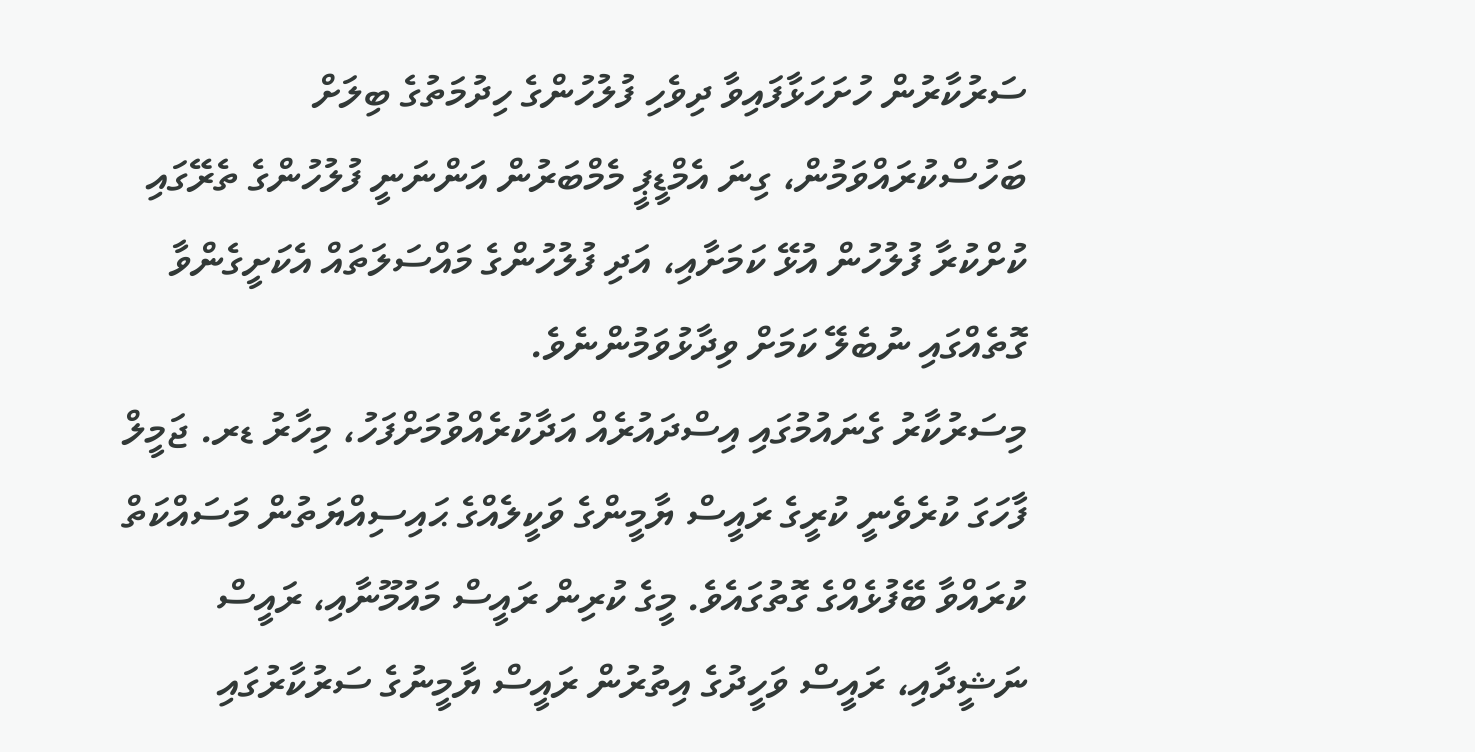ސަރުކާރުން ހުށަހަޅާފައިވާ ދިވެހި ފުލުހުންގެ ހިދުމަތުގެ ބިލަށް ބަހުސްކުރައްވަމުން، ގިނަ އެމްޑީޕީ މެމްބަރުން އަންނަނީ ފުލުހުންގެ ތެރޭގައި ކުށްކުރާ ފުލުހުން އުޅޭ ކަމަށާއި، އަދި ފުލުހުންގެ މައްސަލަތައް އެކަށީގެންވާ ގޮތެއްގައި ނުބެލޭ ކަމަށް ވިދާޅުވަމުންނެވެ.
މިސަރުކާރު ގެނައުމުގައި އިސްދައުރެއް އަދާކުރެއްވުމަށްފަހު، މިހާރު ޑރ. ޖަމީލް ފާހަގަ ކުރެވެނީ ކުރީގެ ރައީސް ޔާމީންގެ ވަކީލެއްގެ ޙައިސިއްޔަތުން މަސައްކަތް ކުރައްވާ ބޭފުޅެއްގެ ގޮތުގައެވެ. މީގެ ކުރިން ރައީސް މައުމޫނާއި، ރައީސް ނަޝީދާއި، ރައީސް ވަހީދުގެ އިތުރުން ރައީސް ޔާމީނުގެ ސަރުކާރުގައި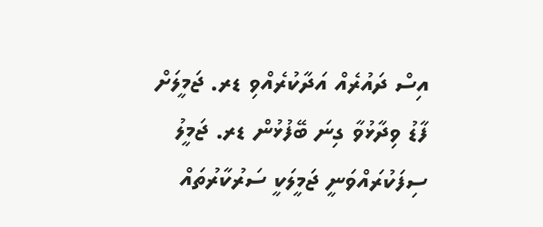އިސް ދައުރެއް އަދާކުރެއްވި ޑރ. ޖަމީލަށް ފާޑު ވިދާޅުވާ ގިނަ ބޭފުޅުން ޑރ. ޖަމީލު ސިފަކުރައްވަނީ ޖަމީލަކީ ސަރުކާރުތައް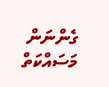ގެންނަން މަސައްކަތް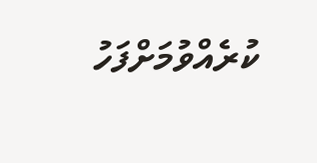ކުރެއްވުމަށްފަހު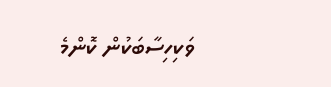ވަކިހިސާބަކުން ކޮންމެ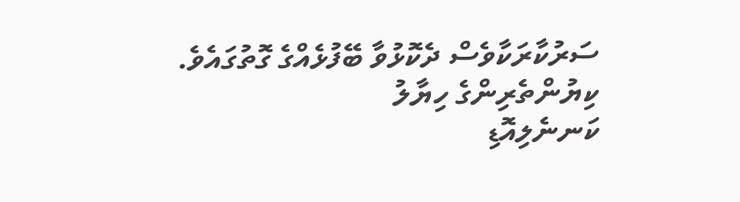ސަރުކާރަކާވެސް ދެކޮޅުވާ ބޭފުޅެއްގެ ގޮތުގައެވެ.
ކިޔުންތެރިންގެ ހިޔާލު
ކަނނެލިއޮޑި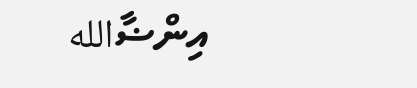އިންޟާالله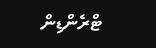ޓްރެންޑިން